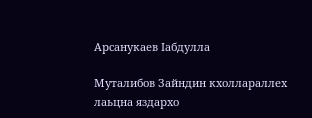Арсанукаев Iабдулла

Муталибов Зайндин кхоллараллех лаьцна яздархо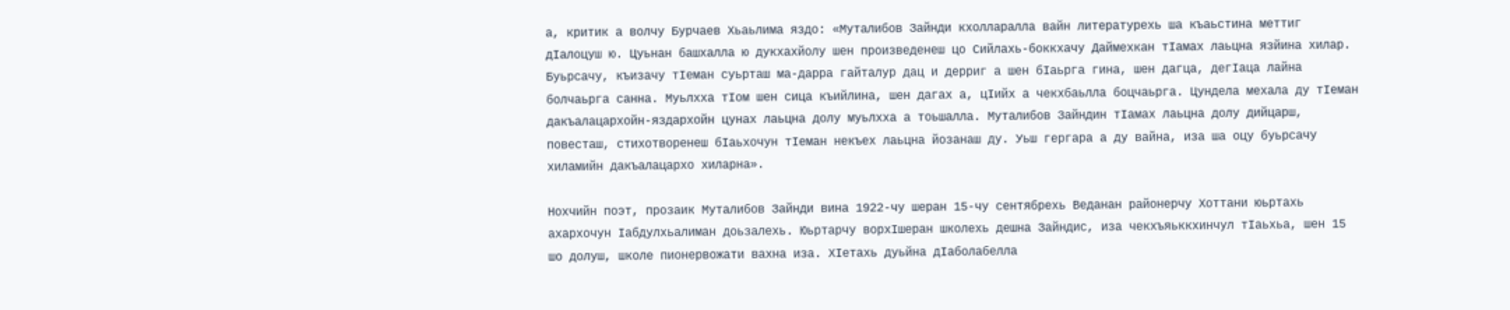а, критик а волчу Бурчаев Хьаьлима яздо: «Муталибов Зайнди кхолларалла вайн литературехь ша къаьстина меттиг дIалоцуш ю. Цуьнан башхалла ю дукхахйолу шен произведенеш цо Сийлахь-боккхачу Даймехкан тIамах лаьцна язйина хилар. Буьрсачу, къизачу тIеман суьрташ ма-дарра гайталур дац и дерриг а шен бIаьрга гина, шен дагца, дегIаца лайна болчаьрга санна. Муьлхха тIом шен сица къийлина, шен дагах а, цIийх а чекхбаьлла боцчаьрга. Цундела мехала ду тIеман дакъалацархойн-яздархойн цунах лаьцна долу муьлхха а тоьшалла. Муталибов Зайндин тIамах лаьцна долу дийцарш, повесташ, стихотворенеш бIаьхочун тIеман некъех лаьцна йозанаш ду. Уьш гергара а ду вайна, иза ша оцу буьрсачу хиламийн дакъалацархо хиларна».

Нохчийн поэт, прозаик Муталибов Зайнди вина 1922-чу шеран 15-чу сентябрехь Веданан районерчу Хоттани юьртахь ахархочун Iабдулхьалиман доьзалехь. Юьртарчу ворхIшеран школехь дешна Зайндис, иза чекхъяьккхинчул тIаьхьа, шен 15 шо долуш, школе пионервожати вахна иза. ХIетахь дуьйна дIаболабелла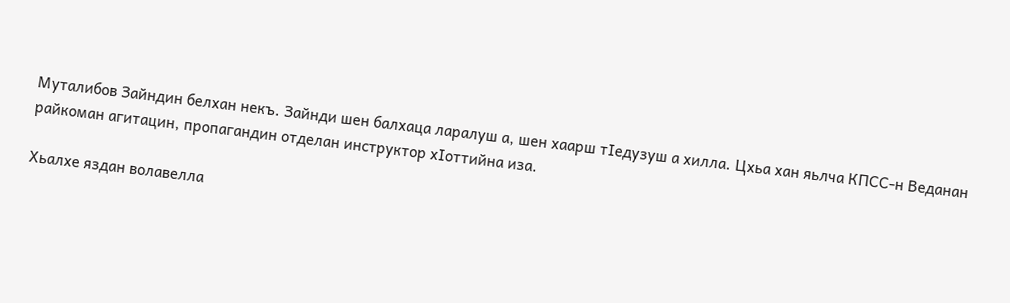Муталибов Зайндин белхан некъ. Зайнди шен балхаца ларалуш а, шен хаарш тIедузуш а хилла. Цхьа хан яьлча КПСС-н Веданан райкоман агитацин, пропагандин отделан инструктор хIоттийна иза.

Хьалхе яздан волавелла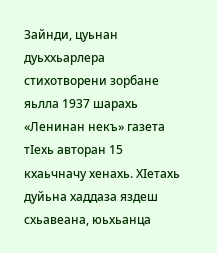Зайнди, цуьнан дуьххьарлера стихотворени зорбане яьлла 1937 шарахь «Ленинан некъ» газета тIехь авторан 15 кхаьчначу хенахь. ХIетахь дуйьна хаддаза яздеш схьавеана, юьхьанца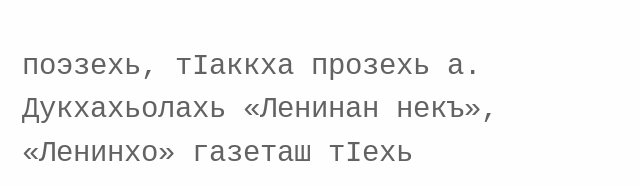поэзехь, тIаккха прозехь а. Дукхахьолахь «Ленинан некъ», «Ленинхо» газеташ тIехь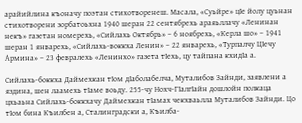арайийлина къоначу поэтан стихотворенеш. Масала, «Суьйре» цIе йолу цуьнан стихотворени зорбатоьхна 1940 шеран 22 сентябрехь араяьллачу «Ленинан некъ» газетан номерехь, «Сийлахь Октябрь» – 6 ноябрехь, «Керла шо» – 1941 шеран 1 январехь, «Сийлахь-воккха Ленин» – 22 январехь, «Турпалчу ЦIечу Армина» – 23 февралехь «Ленинхо» газета тIехь, цу тайпана кхидIа а.

Сийлахь-боккха Даймехкан тIом дIаболабелча, Муталибов Зайнди, заявлени а яздина, шен лаамехь тIаме воьду. 255-чу Нохч-ГIалгIайн дошлойн полкаца цхьаьна Сийлахь-боккхачу Даймехкан тIамах чекхваьлла Муталибов Зайнди. Цо тIом бина Къилбен а, Сталинградски а, Къилба-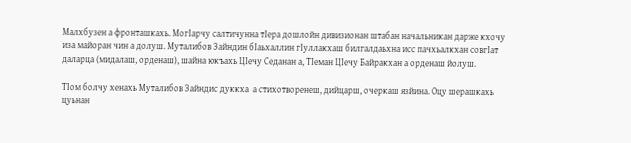Малхбузен а фронташкахь. МогIарчу салтичунна тIера дошлойн дивизионан штабан начальникан дарже кхочу иза майоран чин а долуш. Муталибов Зайндин бIаьхаллин гIуллакхаш билгалдаьхна исс пачхьалкхан совгIат даларца (мидалаш, орденаш), шайна юкъахь ЦIечу Седанан а, ТIеман ЦIечу Байракхан а орденаш йолуш.

ТIом болчу хенахь Муталибов Зайндис дуккха  а стихотворенеш, дийцарш, очеркаш язйина. Оцу шерашкахь цуьнан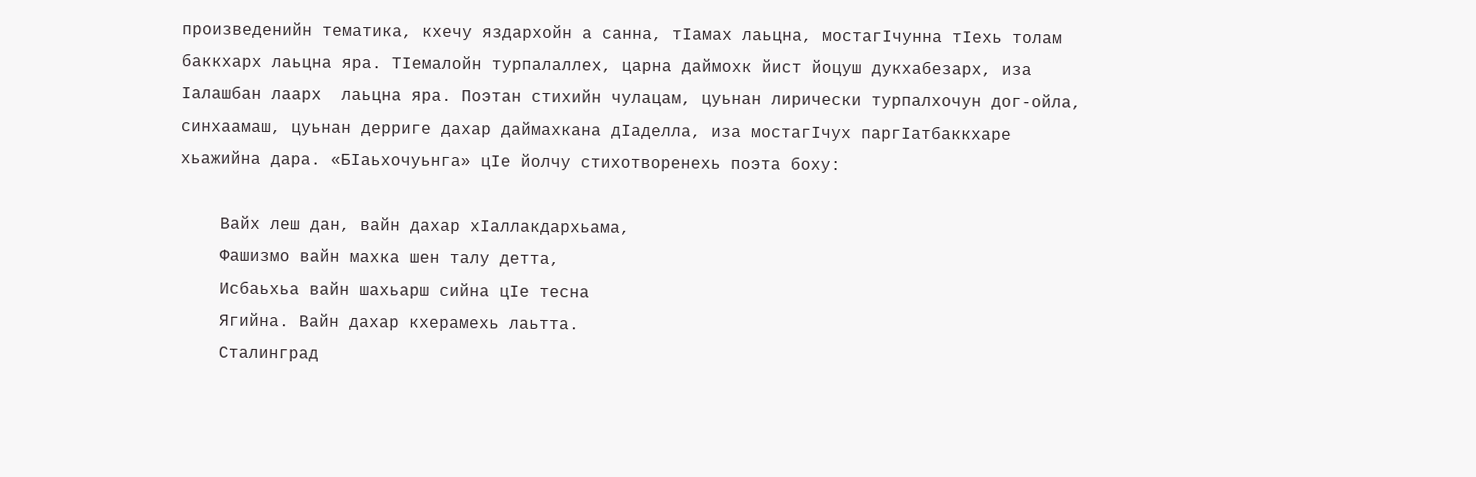произведенийн тематика, кхечу яздархойн а санна, тIамах лаьцна, мостагIчунна тIехь толам баккхарх лаьцна яра. ТIемалойн турпалаллех, царна даймохк йист йоцуш дукхабезарх, иза Iалашбан лаарх  лаьцна яра. Поэтан стихийн чулацам, цуьнан лирически турпалхочун дог-ойла, синхаамаш, цуьнан дерриге дахар даймахкана дIаделла, иза мостагIчух паргIатбаккхаре хьажийна дара. «БIаьхочуьнга» цIе йолчу стихотворенехь поэта боху:

    Вайх леш дан, вайн дахар хIаллакдархьама,
    Фашизмо вайн махка шен талу детта,
    Исбаьхьа вайн шахьарш сийна цIе тесна
    Ягийна. Вайн дахар кхерамехь лаьтта.
    Сталинград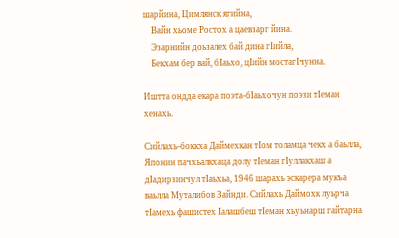шарйина, Цимлянск ягийна,
    Вайн хьоме Ростох а цаевзарг йина.
    Эзарнийн доьзалех бай дина гIийла,
    Бекхам бер вай, бIаьхо, цIийн мостагIчунна.

Иштта ондда екара поэта-бIаьхочун поэзи тIеман хенахь.

Сийлахь-боккха Даймехкан тIом толамца чекх а баьлла, Японин пачхьалкхаца долу тIеман гIуллакхаш а дIадирзинчул тIаьхьа, 1946 шарахь эскарера мукъа ваьлла Муталибов Зайнди. Сийлахь Даймохк луьрча тIамехь фашистех Iалашбеш тIеман хьуьнарш гайтарна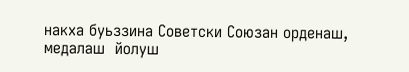накха буьззина Советски Союзан орденаш, медалаш  йолуш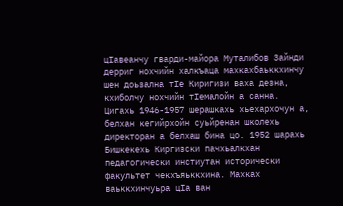цIавеанчу гварди-майора Муталибов Зайнди дерриг нохчийн халкъаца махкахбаьккхинчу шен доьзална тIе Киригизи ваха дезна, кхиболчу нохчийн тIемалойн а санна. Цигахь 1946-1957 шерашкахь хьехархочун а, белхан кегийрхойн суьйренан школехь директоран а белхаш бина цо. 1952 шарахь Бишкекехь Киргизски пачхьалкхан педагогически инстиутан исторически факультет чекхъяьккхина. Махках ваьккхинчуьра цIа ван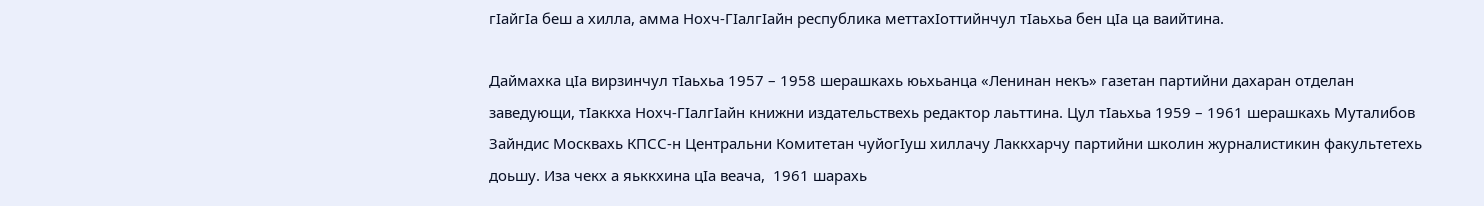гIайгIа беш а хилла, амма Нохч-ГIалгIайн республика меттахIоттийнчул тIаьхьа бен цIа ца ваийтина.

Даймахка цIа вирзинчул тIаьхьа 1957 – 1958 шерашкахь юьхьанца «Ленинан некъ» газетан партийни дахаран отделан заведующи, тIаккха Нохч-ГIалгIайн книжни издательствехь редактор лаьттина. Цул тIаьхьа 1959 – 1961 шерашкахь Муталибов Зайндис Москвахь КПСС-н Центральни Комитетан чуйогIуш хиллачу Лаккхарчу партийни школин журналистикин факультетехь доьшу. Иза чекх а яьккхина цIа веача,  1961 шарахь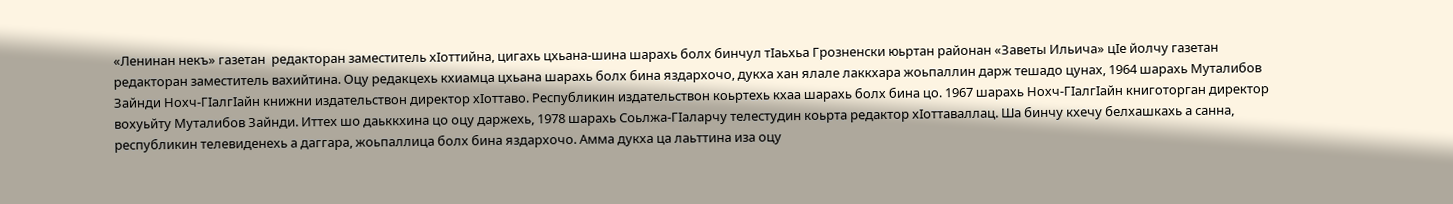«Ленинан некъ» газетан  редакторан заместитель хIоттийна, цигахь цхьана-шина шарахь болх бинчул тIаьхьа Грозненски юьртан районан «Заветы Ильича» цIе йолчу газетан редакторан заместитель вахийтина. Оцу редакцехь кхиамца цхьана шарахь болх бина яздархочо, дукха хан ялале лаккхара жоьпаллин дарж тешадо цунах, 1964 шарахь Муталибов Зайнди Нохч-ГIалгIайн книжни издательствон директор хIоттаво. Республикин издательствон коьртехь кхаа шарахь болх бина цо. 1967 шарахь Нохч-ГIалгIайн книготорган директор вохуьйту Муталибов Зайнди. Иттех шо даьккхина цо оцу даржехь, 1978 шарахь Соьлжа-ГIаларчу телестудин коьрта редактор хIоттаваллац. Ша бинчу кхечу белхашкахь а санна, республикин телевиденехь а даггара, жоьпаллица болх бина яздархочо. Амма дукха ца лаьттина иза оцу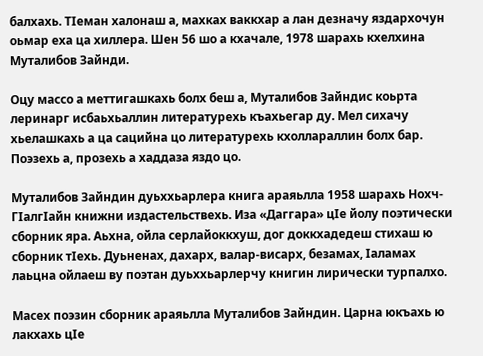балхахь. ТIеман халонаш а, махках ваккхар а лан дезначу яздархочун оьмар еха ца хиллера. Шен 56 шо а кхачале, 1978 шарахь кхелхина Муталибов Зайнди.

Оцу массо а меттигашкахь болх беш а, Муталибов Зайндис коьрта леринарг исбаьхьаллин литературехь къахьегар ду. Мел сихачу хьелашкахь а ца сацийна цо литературехь кхоллараллин болх бар. Поэзехь а, прозехь а хаддаза яздо цо.

Муталибов Зайндин дуьххьарлера книга араяьлла 1958 шарахь Нохч-ГIалгIайн книжни издастельствехь. Иза «Даггара» цIе йолу поэтически сборник яра. Аьхна, ойла серлайоккхуш, дог доккхадедеш стихаш ю сборник тIехь. Дуьненах, дахарх, валар-висарх, безамах, Iаламах лаьцна ойлаеш ву поэтан дуьххьарлерчу книгин лирически турпалхо.

Масех поэзин сборник араяьлла Муталибов Зайндин. Царна юкъахь ю лакхахь цIе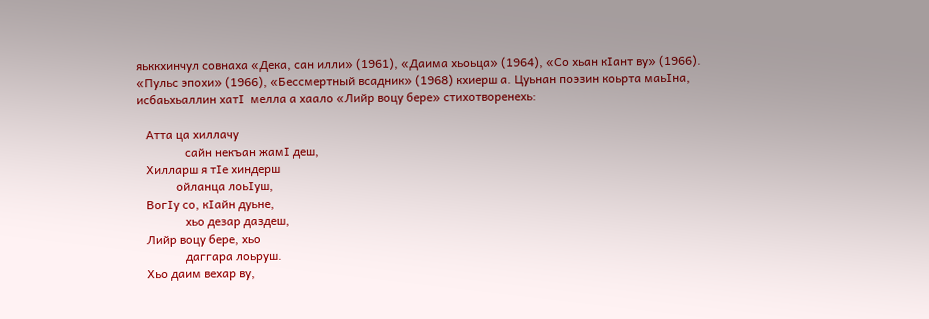яьккхинчул совнаха «Дека, сан илли» (1961), «Даима хьоьца» (1964), «Со хьан кIант ву» (1966). «Пульс эпохи» (1966), «Бессмертный всадник» (1968) кхиерш а. Цуьнан поэзин коьрта маьIна, исбаьхьаллин хатI  мелла а хаало «Лийр воцу бере» стихотворенехь:

   Атта ца хиллачу
                сайн некъан жамI деш,
   Хилларш я тIе хиндерш
             ойланца лоьIуш,
   ВогIу со, кIайн дуьне,
                хьо дезар даздеш,
   Лийр воцу бере, хьо
                даггара лоьруш.
   Хьо даим вехар ву,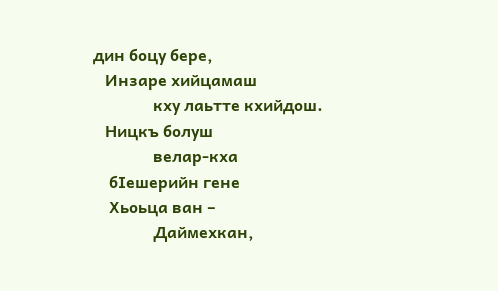дин боцу бере,
   Инзаре хийцамаш
               кху лаьтте кхийдош.
   Ницкъ болуш
               велар-кха
    бIешерийн гене
    Хьоьца ван –
               Даймехкан,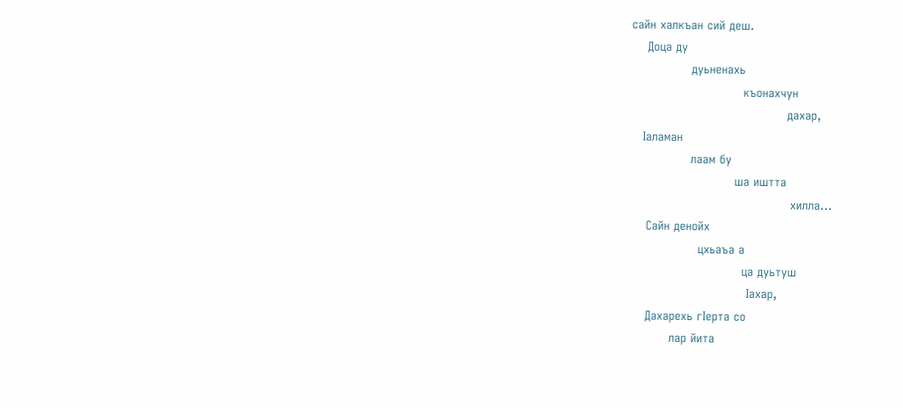сайн халкъан сий деш.
    Доца ду
               дуьненахь
                            къонахчун
                                       дахар,
    Iаламан
               лаам бу
                          ша иштта
                                        хилла…
    Сайн денойх
                 цхьаъа а
                            ца дуьтуш
                                       Iахар,
    Дахарехь гIерта со
          лар йита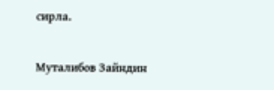сирла.

Муталибов Зайндин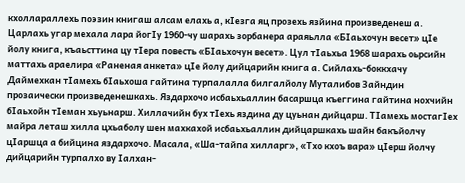кхоллараллехь поэзин книгаш алсам елахь а, кIезга яц прозехь язйина произведенеш а. Царлахь угар мехала лара йогIу 1960-чу шарахь зорбанера араяьлла «БIаьхочун весет» цIе йолу книга, къаьсттина цу тIера повесть «БIаьхочун весет». Цул тIаьхьа 1968 шарахь оьрсийн маттахь араелира «Раненая анкета» цIе йолу дийцарийн книга а. Сийлахь-боккхачу Даймехкан тIамехь бIаьхоша гайтина турпалалла билгалйолу Муталибов Зайндин прозаически произведенешкахь. Яздархочо исбаьхьаллин басаршца къеггина гайтина нохчийн бIаьхойн тIеман хьуьнарш. Хиллачийн бух тIехь яздина ду цуьнан дийцарш. ТIамехь мостагIех майра леташ хилла цхьаболу шен махкахой исбаьхьаллин дийцаршкахь шайн бакъйолчу цIаршца а бийцина яздархочо. Масала, «Ша-тайпа хилларг», «Тхо кхоъ вара» цIерш йолчу дийцарийн турпалхо ву Iалхан-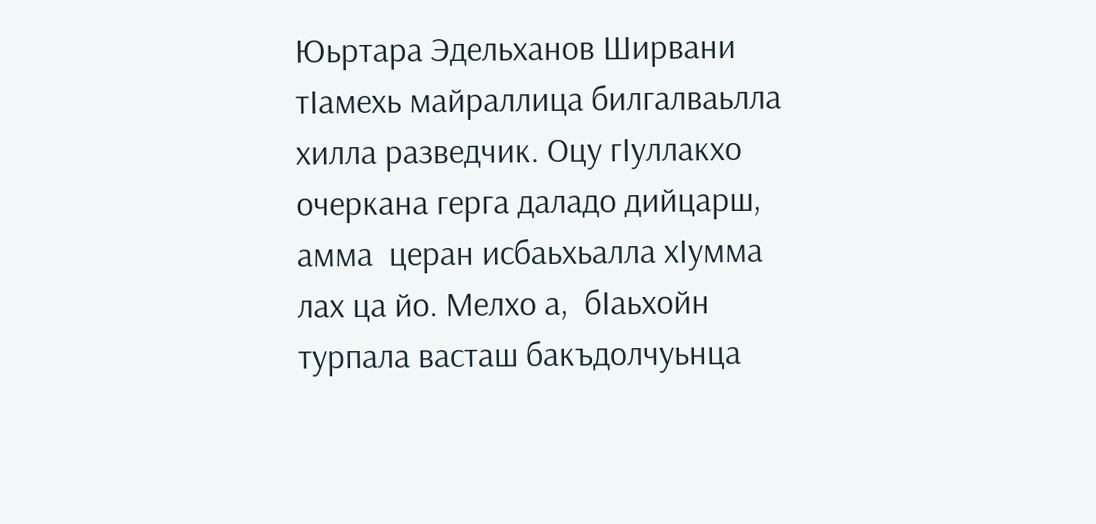Юьртара Эдельханов Ширвани тIамехь майраллица билгалваьлла хилла разведчик. Оцу гIуллакхо очеркана герга даладо дийцарш,  амма  церан исбаьхьалла хIумма лах ца йо. Мелхо а,  бIаьхойн турпала васташ бакъдолчуьнца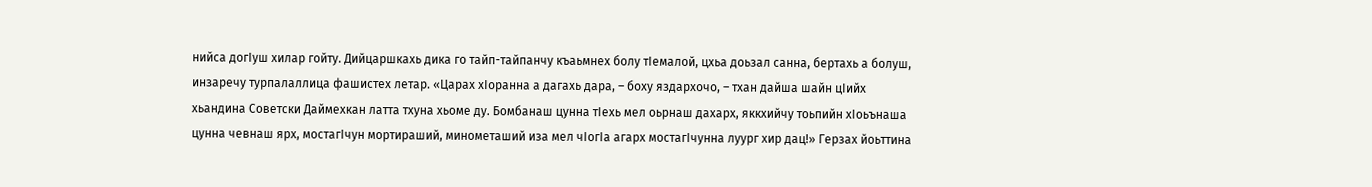нийса догIуш хилар гойту. Дийцаршкахь дика го тайп-тайпанчу къаьмнех болу тIемалой, цхьа доьзал санна, бертахь а болуш, инзаречу турпалаллица фашистех летар. «Царах хIоранна а дагахь дара, – боху яздархочо, – тхан дайша шайн цIийх хьандина Советски Даймехкан латта тхуна хьоме ду. Бомбанаш цунна тIехь мел оьрнаш дахарх, яккхийчу тоьпийн хIоьънаша цунна чевнаш ярх, мостагIчун мортираший, минометаший иза мел чIогIа агарх мостагIчунна луург хир дац!» Герзах йоьттина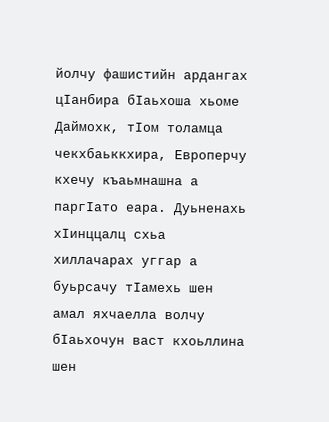йолчу фашистийн ардангах цIанбира бIаьхоша хьоме Даймохк, тIом толамца чекхбаьккхира, Европерчу кхечу къаьмнашна а паргIато еара. Дуьненахь хIинццалц схьа хиллачарах уггар а буьрсачу тIамехь шен амал яхчаелла волчу бIаьхочун васт кхоьллина шен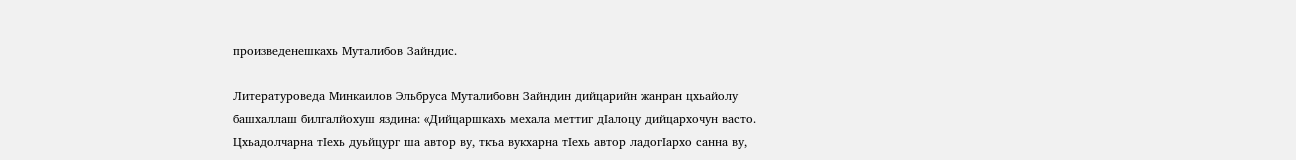произведенешкахь Муталибов Зайндис.

Литературоведа Минкаилов Эльбруса Муталибовн Зайндин дийцарийн жанран цхьайолу башхаллаш билгалйохуш яздина: «Дийцаршкахь мехала меттиг дIалоцу дийцархочун васто. Цхьадолчарна тIехь дуьйцург ша автор ву, ткъа вукхарна тIехь автор ладогIархо санна ву,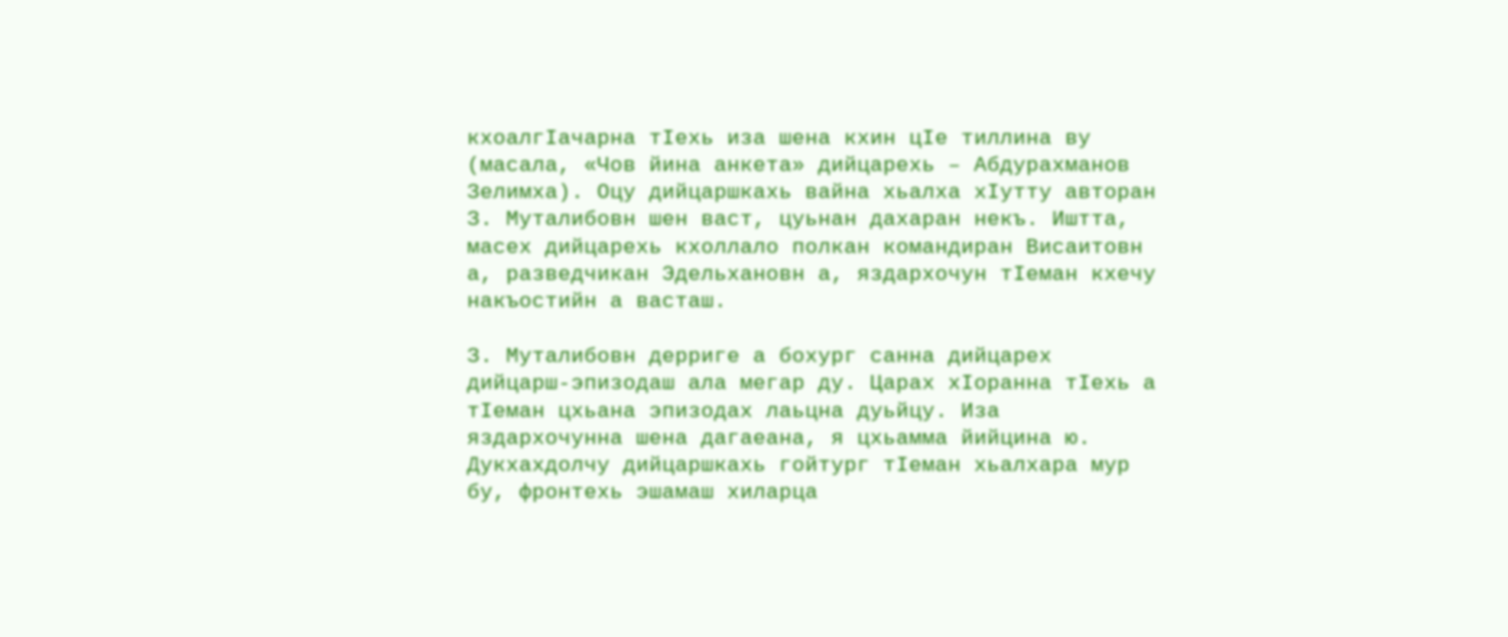кхоалгIачарна тIехь иза шена кхин цIе тиллина ву (масала, «Чов йина анкета» дийцарехь – Абдурахманов Зелимха). Оцу дийцаршкахь вайна хьалха хIутту авторан З. Муталибовн шен васт, цуьнан дахаран некъ. Иштта, масех дийцарехь кхоллало полкан командиран Висаитовн а, разведчикан Эдельхановн а, яздархочун тIеман кхечу накъостийн а васташ.

З. Муталибовн дерриге а бохург санна дийцарех дийцарш-эпизодаш ала мегар ду. Царах хIоранна тIехь а тIеман цхьана эпизодах лаьцна дуьйцу. Иза яздархочунна шена дагаеана, я цхьамма йийцина ю. Дукхахдолчу дийцаршкахь гойтург тIеман хьалхара мур бу, фронтехь эшамаш хиларца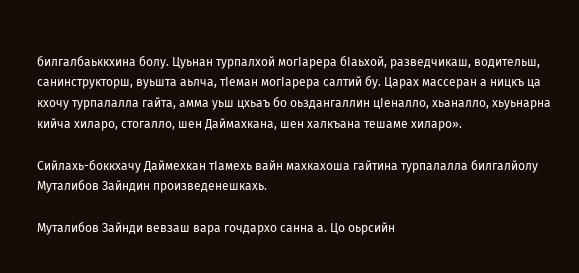билгалбаьккхина болу. Цуьнан турпалхой могIарера бIаьхой, разведчикаш, водительш, санинструкторш, вуьшта аьлча, тIеман могIарера салтий бу. Царах массеран а ницкъ ца кхочу турпалалла гайта, амма уьш цхьаъ бо оьздангаллин цIеналло, хьаналло, хьуьнарна кийча хиларо, стогалло, шен Даймахкана, шен халкъана тешаме хиларо».

Сийлахь-боккхачу Даймехкан тIамехь вайн махкахоша гайтина турпалалла билгалйолу Муталибов Зайндин произведенешкахь.

Муталибов Зайнди вевзаш вара гочдархо санна а. Цо оьрсийн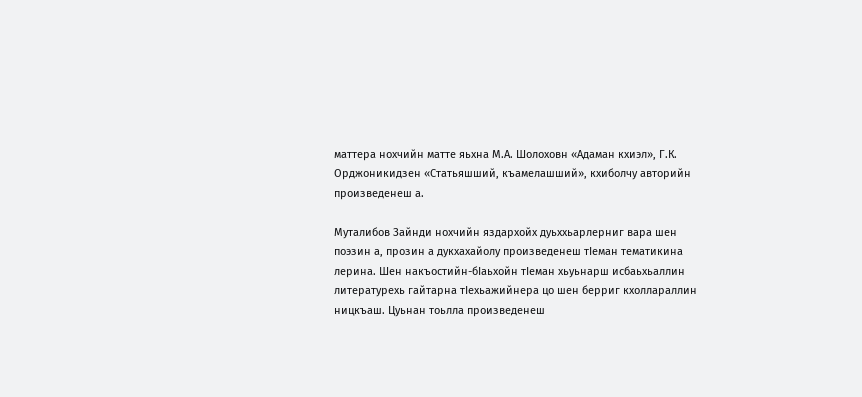маттера нохчийн матте яьхна М.А. Шолоховн «Адаман кхиэл», Г.К. Орджоникидзен «Статьяшший, къамелашший», кхиболчу авторийн произведенеш а.

Муталибов Зайнди нохчийн яздархойх дуьххьарлерниг вара шен поэзин а, прозин а дукхахайолу произведенеш тIеман тематикина лерина. Шен накъостийн-бIаьхойн тIеман хьуьнарш исбаьхьаллин литературехь гайтарна тIехьажийнера цо шен берриг кхоллараллин ницкъаш. Цуьнан тоьлла произведенеш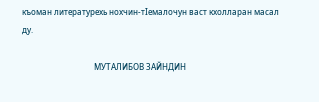къоман литературехь нохчин-тIемалочун васт кхолларан масал ду.

                                    МУТАЛИБОВ ЗАЙНДИН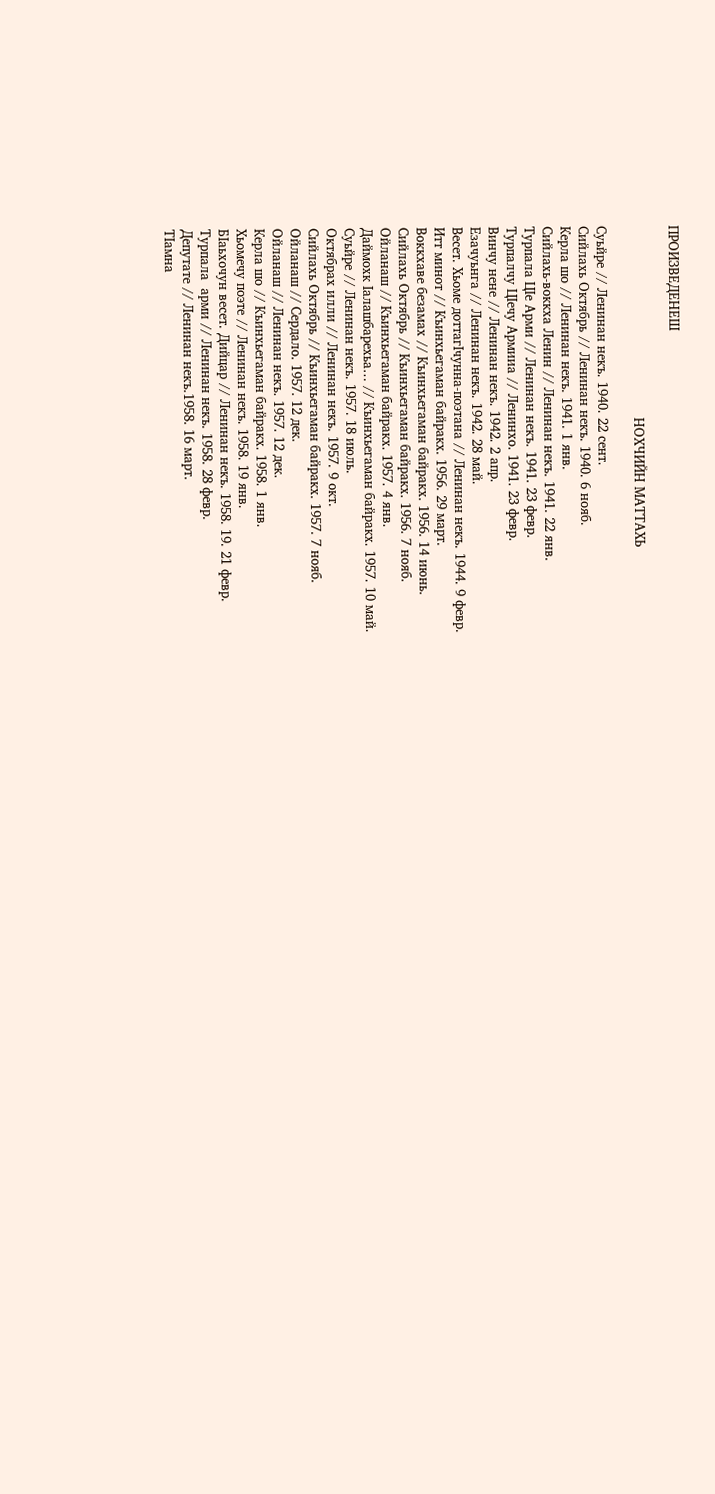ПРОИЗВЕДЕНЕШ

                                                НОХЧИЙН МАТТАХЬ

Суьйре // Ленинан некъ. 1940. 22 сент.
Сийлахь Октябрь // Ленинан некъ. 1940. 6 нояб.
Керла шо // Ленинан некъ. 1941. 1 янв.
Сийлахь-воккха Ленин // Ленинан некъ. 1941. 22 янв.
Турпала ЦIе Арми // Ленинан некъ. 1941. 23 февр.
Турпалчу ЦIечу Армииа // Ленинхо. 1941. 23 февр.
Винчу нене // Ленинан некъ. 1942. 2 апр.
Езачуьнга // Ленинан некъ. 1942. 28 май.
Весет. Хьоме доттагIчунна-поэтана // Ленинан некъ. 1944. 9 февр.
Итт минот // Къинхьегаман байракх. 1956. 29 март.
Воккхаве безамах // Къинхьегаман байракх. 1956. 14 июнь.
Сийлахь Октябрь // Къинхьегаман байракх. 1956. 7 нояб.
Ойланаш // Къинхьегаман байракх. 1957. 4 янв.
Даймохк Iалашбарехьа… // Къинхьегаман байракх. 1957. 10 май.
Суьйре // Ленинан некъ. 1957. 18 июль.
Октябрах илли // Ленинан некъ. 1957. 9 окт.
Сийлахь Октябрь // Къинхьегаман байракх. 1957. 7 нояб.
Ойланаш // Сердало. 1957. 12 дек.
Ойланаш // Ленинан некъ. 1957. 12 дек.
Керла шо // Къинхьегаман байракх. 1958. 1 янв.
Хьомечу поэте // Ленинан некъ. 1958. 19 янв.
БIаьхочун весет. Дийцар // Ленинан некъ. 1958. 19. 21 февр.
Турпала  арми // Ленинан некъ. 1958. 28 февр.
Депутате // Ленинан некъ.1958. 16 март.
ТIамна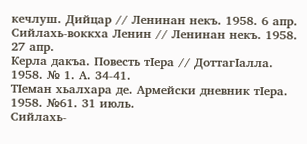кечлуш. Дийцар // Ленинан некъ. 1958. 6 апр.
Сийлахь-воккха Ленин // Ленинан некъ. 1958. 27 апр.
Керла дакъа. Повесть тIера // ДоттагIалла. 1958. № 1. А. 34-41.
ТIеман хьалхара де. Армейски дневник тIера. 1958. №61. 31 июль.
Сийлахь-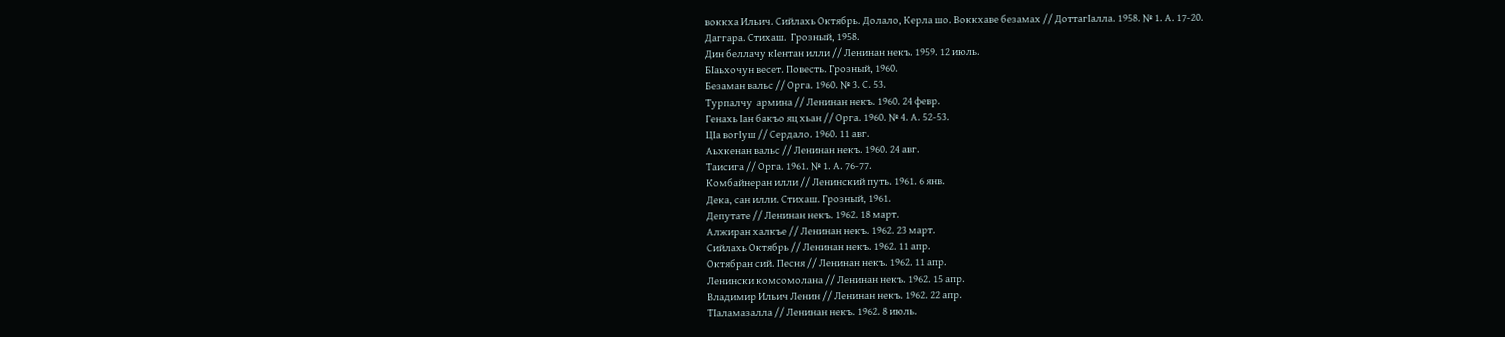воккха Ильич. Сийлахь Октябрь. Долало, Керла шо. Воккхаве безамах // ДоттагIалла. 1958. № 1. А. 17-20.
Даггара. Стихаш.  Грозный, 1958.
Дин беллачу кIентан илли // Ленинан некъ. 1959. 12 июль.
БIаьхочун весет. Повесть. Грозный, 1960.
Безаман вальс // Орга. 1960. № 3. С. 53.
Турпалчу  армина // Ленинан некъ. 1960. 24 февр.
Генахь Iан бакъо яц хьан // Орга. 1960. № 4. А. 52-53.
ЦIа вогIуш // Сердало. 1960. 11 авг.
Аьхкенан вальс // Ленинан некъ. 1960. 24 авг.
Таисига // Орга. 1961. № 1. А. 76-77.
Комбайнеран илли // Ленинский путь. 1961. 6 янв.
Дека, сан илли. Стихаш. Грозный, 1961.
Депутате // Ленинан некъ. 1962. 18 март.
Алжиран халкъе // Ленинан некъ. 1962. 23 март.
Сийлахь Октябрь // Ленинан некъ. 1962. 11 апр.
Октябран сий. Песня // Ленинан некъ. 1962. 11 апр.
Ленински комсомолана // Ленинан некъ. 1962. 15 апр.
Владимир Ильич Ленин // Ленинан некъ. 1962. 22 апр.
ТIаламазалла // Ленинан некъ. 1962. 8 июль.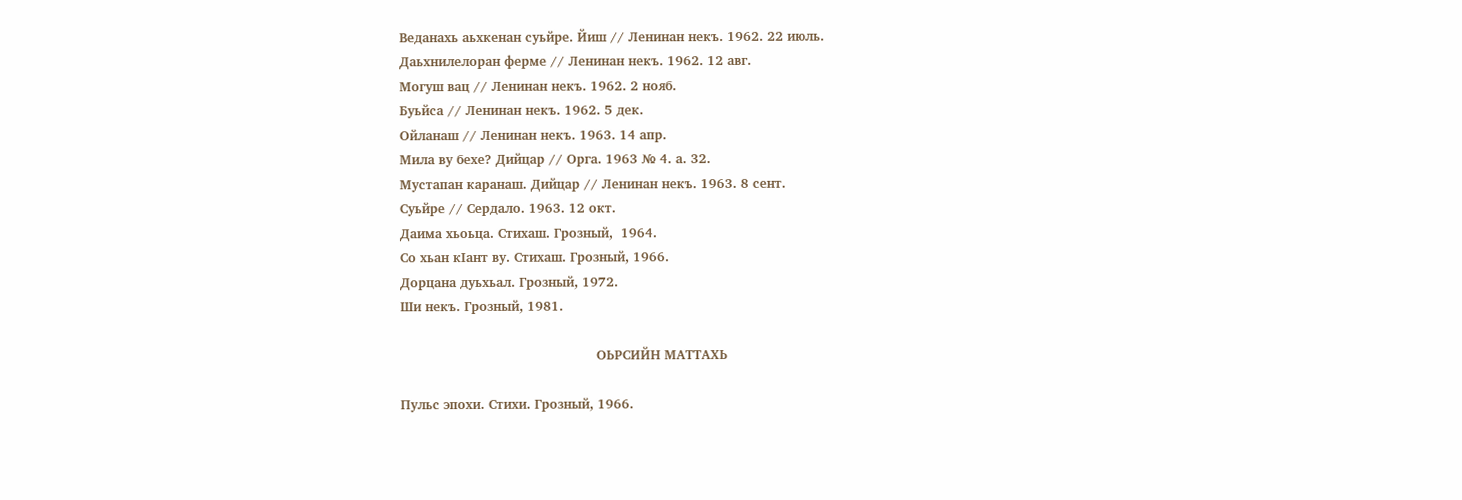Веданахь аьхкенан суьйре. Йиш // Ленинан некъ. 1962. 22 июль.
Даьхнилелоран ферме // Ленинан некъ. 1962. 12 авг.
Могуш вац // Ленинан некъ. 1962. 2 нояб.
Буьйса // Ленинан некъ. 1962. 5 дек.
Ойланаш // Ленинан некъ. 1963. 14 апр.
Мила ву бехе? Дийцар // Орга. 1963 № 4. а. 32.
Мустапан каранаш. Дийцар // Ленинан некъ. 1963. 8 сент.
Суьйре // Сердало. 1963. 12 окт.
Даима хьоьца. Стихаш. Грозный,  1964.
Со хьан кIант ву. Стихаш. Грозный, 1966.
Дорцана дуьхьал. Грозный, 1972.
Ши некъ. Грозный, 1981.

                                                 ОЬРСИЙН МАТТАХЬ

Пульс эпохи. Стихи. Грозный, 1966.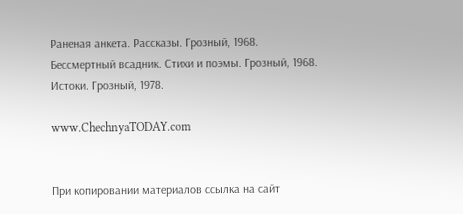Раненая анкета. Рассказы. Грозный, 1968.
Бессмертный всадник. Стихи и поэмы. Грозный, 1968.
Истоки. Грозный, 1978.

www.ChechnyaTODAY.com


При копировании материалов ссылка на сайт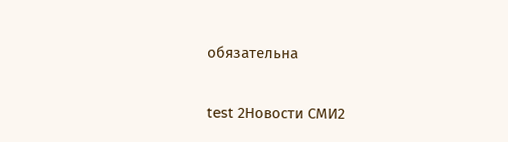обязательна

test 2Новости СМИ2